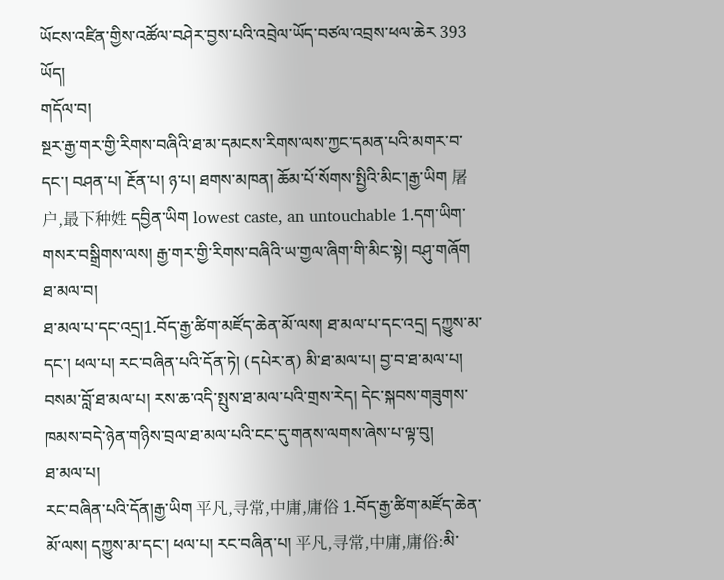ཡོངས་འཛིན་གྱིས་འཚོལ་བཤེར་བྱས་པའི་འབྲེལ་ཡོད་བཙལ་འབྲས་ཕལ་ཆེར 393 ཡོད།
གདོལ་བ།
སྔར་རྒྱ་གར་གྱི་རིགས་བཞིའི་ཐ་མ་དམངས་རིགས་ལས་ཀྱང་དམན་པའི་མགར་བ་དང་། བཤན་པ། རྔོན་པ། ཉ་པ། ཐགས་མཁན། ཆོམ་པོ་སོགས་སྤྱིའི་མིང་།རྒྱ་ཡིག 屠户,最下种姓 དབྱིན་ཡིག lowest caste, an untouchable 1.དག་ཡིག་གསར་བསྒྲིགས་ལས། རྒྱ་གར་གྱི་རིགས་བཞིའི་ཡ་གྱལ་ཞིག་གི་མིང་སྟེ། བཤུ་གཞོག
ཐ་མལ་བ།
ཐ་མལ་པ་དང་འདྲ།1.བོད་རྒྱ་ཚིག་མཛོད་ཆེན་མོ་ལས། ཐ་མལ་པ་དང་འདྲ། དཀྱུས་མ་དང་། ཕལ་པ། རང་བཞིན་པའི་དོན་ཏེ། (དཔེར་ན) མི་ཐ་མལ་པ། བྱ་བ་ཐ་མལ་པ། བསམ་བློ་ཐ་མལ་པ། རས་ཆ་འདི་སྤུས་ཐ་མལ་པའི་གྲས་རེད། དེང་སྐབས་གཟུགས་ཁམས་བདེ་ཉེན་གཉིས་བྲལ་ཐ་མལ་པའི་ངང་དུ་གནས་ལགས་ཞེས་པ་ལྟ་བུ།
ཐ་མལ་པ།
རང་བཞིན་པའི་དོན།རྒྱ་ཡིག 平凡,寻常,中庸,庸俗 1.བོད་རྒྱ་ཚིག་མཛོད་ཆེན་མོ་ལས། དཀྱུས་མ་དང་། ཕལ་པ། རང་བཞིན་པ། 平凡,寻常,中庸,庸俗:མི་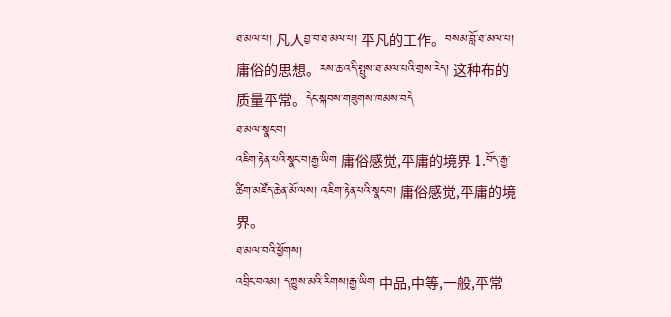ཐ་མལ་པ། 凡人བྱ་བ་ཐ་མལ་པ། 平凡的工作。བསམ་བློ་ཐ་མལ་པ། 庸俗的思想。རས་ཆ་འདི་སྤུས་ཐ་མལ་པའི་གྲས་རེད། 这种布的质量平常。དེང་སྐབས་གཟུགས་ཁམས་བདེ
ཐ་མལ་སྣང་བ།
འཇིག་རྟེན་པའི་སྣང་བ།རྒྱ་ཡིག 庸俗感觉,平庸的境界 1.བོད་རྒྱ་ཚིག་མཛོད་ཆེན་མོ་ལས། འཇིག་རྟེན་པའི་སྣང་བ། 庸俗感觉,平庸的境界。
ཐ་མལ་བའི་ཕྱོགས།
འབྲིང་བའམ། དཀྱུས་མའི་རིགས།རྒྱ་ཡིག 中品,中等,一般,平常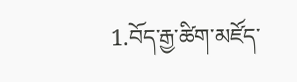1.བོད་རྒྱ་ཚིག་མཛོད་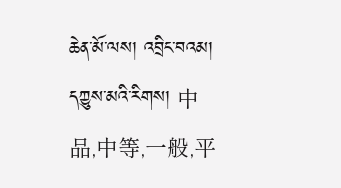ཆེན་མོ་ལས། འབྲིང་བའམ། དཀྱུས་མའི་རིགས། 中品,中等,一般,平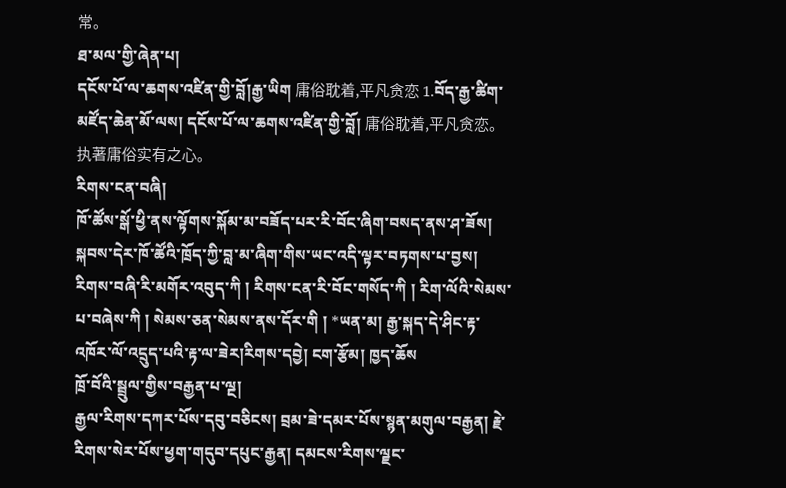常。
ཐ་མལ་གྱི་ཞེན་པ།
དངོས་པོ་ལ་ཆགས་འཛིན་གྱི་བློ།རྒྱ་ཡིག 庸俗耽着,平凡贪恋 1.བོད་རྒྱ་ཚིག་མཛོད་ཆེན་མོ་ལས། དངོས་པོ་ལ་ཆགས་འཛིན་གྱི་བློ། 庸俗耽着,平凡贪恋。执著庸俗实有之心。
རིགས་ངན་བཞི།
ཁོ་ཚོས་སྒོ་ཕྱི་ནས་ལྟོགས་སྐོམ་མ་བཟོད་པར་རི་བོང་ཞིག་བསད་ནས་ཤ་ཟོས། སྐབས་དེར་ཁོ་ཚོའི་ཁྲོད་ཀྱི་བླ་མ་ཞིག་གིས་ཡང་འདི་ལྟར་བཏགས་པ་བྱས། རིགས་བཞི་རི་མགོར་འབུད་ཀི ། རིགས་ངན་རི་བོང་གསོད་ཀི ། རིག་ལོའི་སེམས་པ་བཞེས་ཀི ། སེམས་ཅན་སེམས་ནས་དོར་གི ། *ཡན་མ། རྒྱ་སྐད་དེ་ཤིང་རྟ་འཁོར་ལོ་འདྲུད་པའི་རྟ་ལ་ཟེར།རིགས་དབྱེ། ངག་རྩོམ། ཁྱད་ཆོས
ཁྲོ་བོའི་སྦྲུལ་གྱིས་བརྒྱན་པ་ལྔ།
རྒྱལ་རིགས་དཀར་པོས་དབུ་བཅིངས། བྲམ་ཟེ་དམར་པོས་སྙན་མགུལ་བརྒྱན། རྗེ་རིགས་སེར་པོས་ཕྱག་གདུབ་དཔུང་རྒྱན། དམངས་རིགས་ལྗང་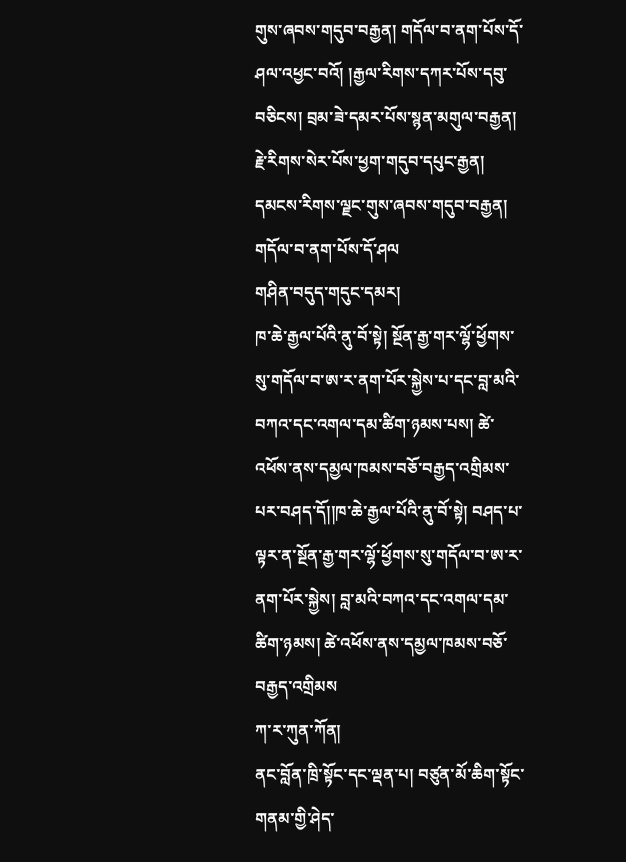གུས་ཞབས་གདུབ་བརྒྱན། གདོལ་བ་ནག་པོས་དོ་ཤལ་འཕྱང་བའོ། །རྒྱལ་རིགས་དཀར་པོས་དབུ་བཅིངས། བྲམ་ཟེ་དམར་པོས་སྙན་མགུལ་བརྒྱན། རྗེ་རིགས་སེར་པོས་ཕྱག་གདུབ་དཔུང་རྒྱན། དམངས་རིགས་ལྗང་གུས་ཞབས་གདུབ་བརྒྱན། གདོལ་བ་ནག་པོས་དོ་ཤལ
གཤིན་བདུད་གདུང་དམར།
ཁ་ཆེ་རྒྱལ་པོའི་ནུ་བོ་སྟེ། སྔོན་རྒྱ་གར་ལྷོ་ཕྱོགས་སུ་གདོལ་བ་ཨ་ར་ནག་པོར་སྐྱེས་པ་དང་བླ་མའི་བཀའ་དང་འགལ་དམ་ཚིག་ཉམས་པས། ཚེ་འཕོས་ནས་དམྱལ་ཁམས་བཅོ་བརྒྱད་འགྲིམས་པར་བཤད་དོ།།ཁ་ཆེ་རྒྱལ་པོའི་ནུ་བོ་སྟེ། བཤད་པ་ལྟར་ན་སྔོན་རྒྱ་གར་ལྷོ་ཕྱོགས་སུ་གདོལ་བ་ཨ་ར་ནག་པོར་སྐྱེས། བླ་མའི་བཀའ་དང་འགལ་དམ་ཚིག་ཉམས། ཚེ་འཕོས་ནས་དམྱལ་ཁམས་བཅོ་བརྒྱད་འགྲིམས
ཀ་ར་ཀུན་ཀོན།
ནང་བློན་ཁྲི་སྟོང་དང་ལྡན་པ། བཙུན་མོ་ཆིག་སྟོང་གནམ་གྱི་ཤེད་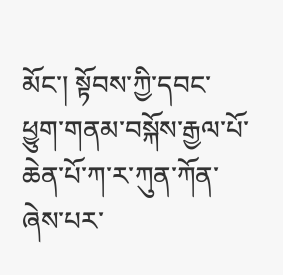མོང་། སྟོབས་ཀྱི་དབང་ཕྱུག་གནམ་བསྐོས་རྒྱལ་པོ་ཆེན་པོ་ཀ་ར་ཀུན་ཀོན་ཞེས་པར་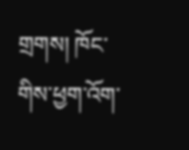གྲགས། ཁོང་གིས་ཕྱག་འོག་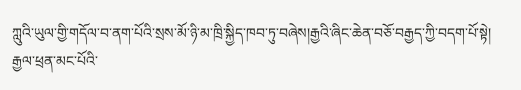ཀླུའི་ཡུལ་གྱི་གདོལ་བ་ནག་པོའི་སྲས་མོ་ཉི་མ་ཁྲི་སྐྱིད་ཁབ་ཏུ་བཞེས།རྒྱའི་ཞིང་ཆེན་བཅོ་བརྒྱད་ཀྱི་བདག་པོ་སྟེ། རྒྱལ་ཕྲན་མང་པོའི་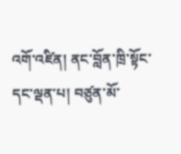འགོ་འཛིན། ནང་བློན་ཁྲི་སྟོང་དང་ལྡན་པ། བཙུན་མོ་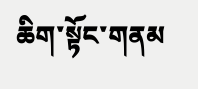ཆིག་སྟོང་གནམ